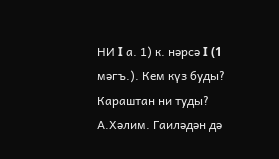НИ I а. 1) к. нәрсә I (1 мәгъ.). Кем күз буды? Караштан ни туды? А.Хәлим. Гаиләдән дә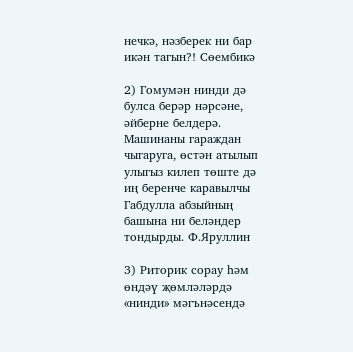нечкә, нәзберек ни бар икән тагын?! Сөембикә

2) Гомумән нинди дә булса берәр нәрсәне, әйберне белдерә. Машинаны гараждан чыгаруга, өстән атылып улыгыз килеп төште дә иң беренче каравылчы Габдулла абзыйның башына ни беләндер тондырды. Ф.Яруллин

3) Риторик сорау һәм өндәү җөмләләрдә «нинди» мәгънәсендә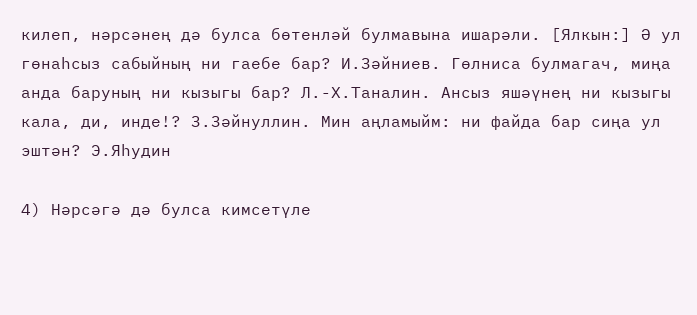килеп, нәрсәнең дә булса бөтенләй булмавына ишарәли. [Ялкын:] Ә ул гөнаһсыз сабыйның ни гаебе бар? И.Зәйниев. Гөлниса булмагач, миңа анда баруның ни кызыгы бар? Л.-Х.Таналин. Ансыз яшәүнең ни кызыгы кала, ди, инде!? З.Зәйнуллин. Мин аңламыйм: ни файда бар сиңа ул эштән? Э.Яһудин

4) Нәрсәгә дә булса кимсетүле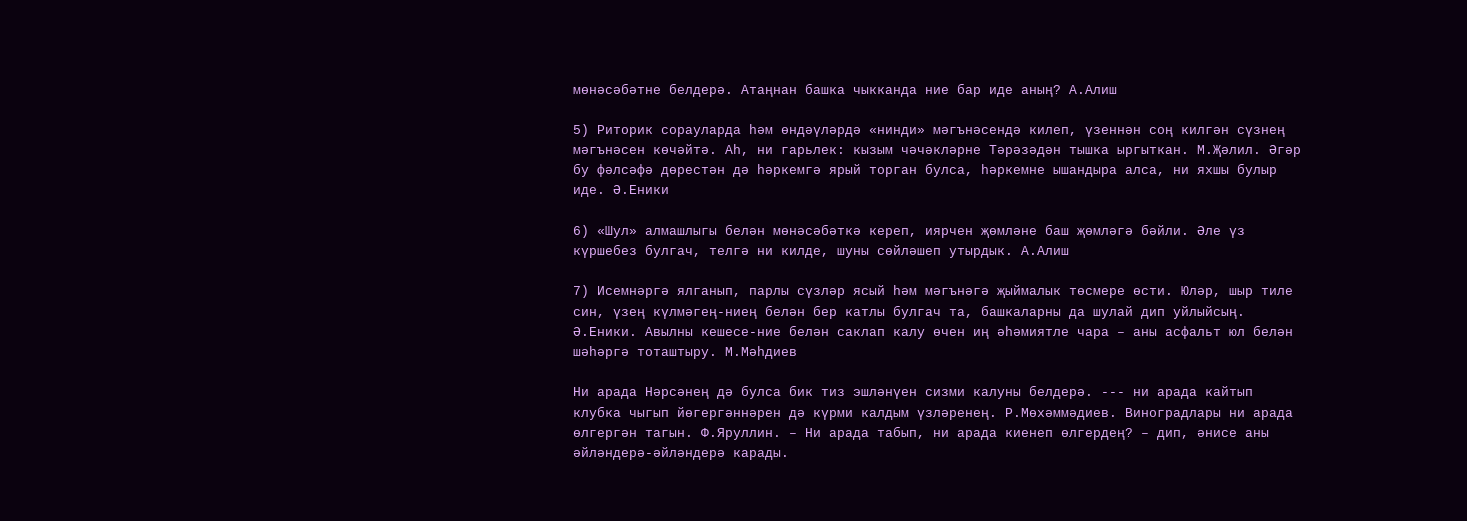мөнәсәбәтне белдерә. Атаңнан башка чыкканда ние бар иде аның? А.Алиш

5) Риторик сорауларда һәм өндәүләрдә «нинди» мәгънәсендә килеп, үзеннән соң килгән сүзнең мәгънәсен көчәйтә. Аһ, ни гарьлек: кызым чәчәкләрне Тәрәзәдән тышка ыргыткан. М.Җәлил. Әгәр бу фәлсәфә дөрестән дә һәркемгә ярый торган булса, һәркемне ышандыра алса, ни яхшы булыр иде. Ә.Еники

6) «Шул» алмашлыгы белән мөнәсәбәткә кереп, иярчен җөмләне баш җөмләгә бәйли. Әле үз күршебез булгач, телгә ни килде, шуны сөйләшеп утырдык. А.Алиш

7) Исемнәргә ялганып, парлы сүзләр ясый һәм мәгънәгә җыймалык төсмере өсти. Юләр, шыр тиле син, үзең күлмәгең-ниең белән бер катлы булгач та, башкаларны да шулай дип уйлыйсың. Ә.Еники. Авылны кешесе-ние белән саклап калу өчен иң әһәмиятле чара – аны асфальт юл белән шәһәргә тоташтыру. М.Мәһдиев

Ни арада Нәрсәнең дә булса бик тиз эшләнүен сизми калуны белдерә. --- ни арада кайтып клубка чыгып йөгергәннәрен дә күрми калдым үзләренең. Р.Мөхәммәдиев. Виноградлары ни арада өлгергән тагын. Ф.Яруллин. – Ни арада табып, ни арада киенеп өлгердең? – дип, әнисе аны әйләндерә-әйләндерә карады.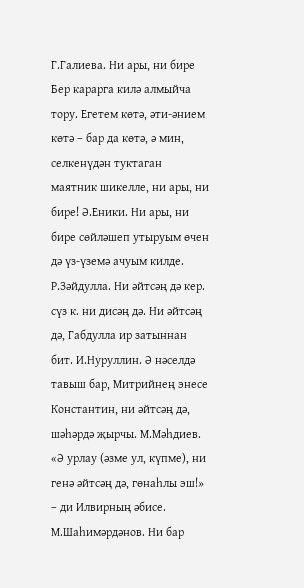Г.Галиева. Ни ары, ни бире Бер карарга килә алмыйча тору. Егетем көтә, әти-әнием көтә – бар да көтә, ә мин, селкенүдән туктаган маятник шикелле, ни ары, ни бире! Ә.Еники. Ни ары, ни бире сөйләшеп утыруым өчен дә үз-үземә ачуым килде. Р.Зәйдулла. Ни әйтсәң дә кер. сүз к. ни дисәң дә. Ни әйтсәң дә, Габдулла ир затыннан бит. И.Нуруллин. Ә нәселдә тавыш бар, Митрийнең энесе Константин, ни әйтсәң дә, шәһәрдә җырчы. М.Мәһдиев. «Ә урлау (әзме ул, күпме), ни генә әйтсәң дә, гөнаһлы эш!» – ди Илвирның әбисе. М.Шаһимәрдәнов. Ни бар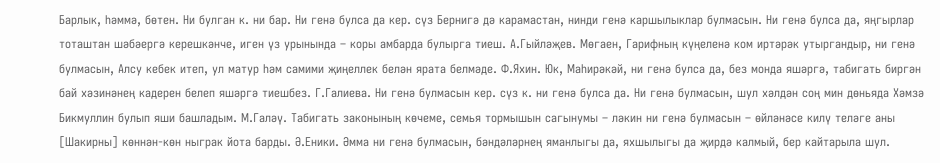Барлык, һәммә, бөтен. Ни булган к. ни бар. Ни генә булса да кер. сүз Бернигә дә карамастан, нинди генә каршылыклар булмасын. Ни генә булса да, яңгырлар тоташтан шәбәергә керешкәнче, иген үз урынында – коры амбарда булырга тиеш. А.Гыйләҗев. Мөгаен, Гарифның күңеленә ком иртәрәк утыргандыр, ни генә булмасын, Алсу кебек итеп, ул матур һәм самими җиңеллек белән ярата белмәде. Ф.Яхин. Юк, Маһирәкәй, ни генә булса да, без монда яшәргә, табигать биргән бай хәзинәнең кадерен белеп яшәргә тиешбез. Г.Галиева. Ни генә булмасын кер. сүз к. ни генә булса да. Ни генә булмасын, шул хәлдән соң мин дөньяда Хәмзә Бикмуллин булып яши башладым. М.Галәү. Табигать законының көчеме, семья тормышын сагынумы – ләкин ни генә булмасын – өйләнәсе килү теләге аны [Шакирны] көннән-көн ныграк йота барды. Ә.Еники. Әмма ни генә булмасын, бәндәләрнең яманлыгы да, яхшылыгы да җирдә калмый, бер кайтарыла шул.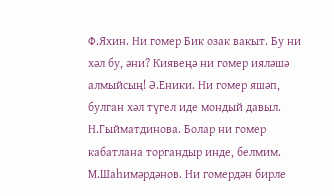Ф.Яхин. Ни гомер Бик озак вакыт. Бу ни хәл бу, әни? Киявеңә ни гомер ияләшә алмыйсың! Ә.Еники. Ни гомер яшәп, булган хәл түгел иде мондый давыл. Н.Гыйматдинова. Болар ни гомер кабатлана торгандыр инде, белмим. М.Шаһимәрдәнов. Ни гомердән бирле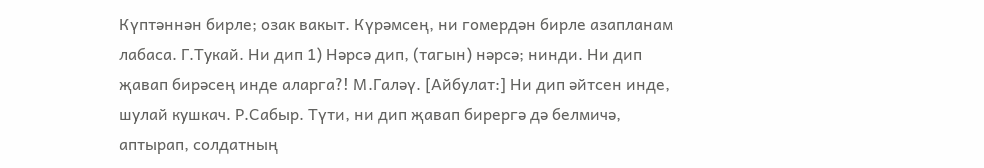Күптәннән бирле; озак вакыт. Күрәмсең, ни гомердән бирле азапланам лабаса. Г.Тукай. Ни дип 1) Нәрсә дип, (тагын) нәрсә; нинди. Ни дип җавап бирәсең инде аларга?! М.Галәү. [Айбулат:] Ни дип әйтсен инде, шулай кушкач. Р.Сабыр. Түти, ни дип җавап бирергә дә белмичә, аптырап, солдатның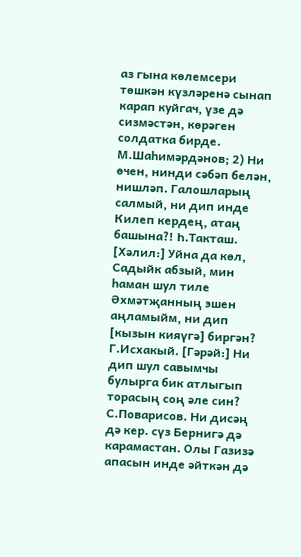аз гына көлемсери төшкән күзләренә сынап карап куйгач, үзе дә сизмәстән, көрәген солдатка бирде. М.Шаһимәрдәнов; 2) Ни өчен, нинди сәбәп белән, нишләп. Галошларың салмый, ни дип инде Килеп кердең, атаң башына?! Һ.Такташ. [Хәлил:] Уйна да көл, Садыйк абзый, мин һаман шул тиле Әхмәтҗанның эшен аңламыйм, ни дип [кызын кияүгә] биргән? Г.Исхакый. [Гәрәй:] Ни дип шул савымчы булырга бик атлыгып торасың соң әле син? С.Поварисов. Ни дисәң дә кер. сүз Бернигә дә карамастан. Олы Газизә апасын инде әйткән дә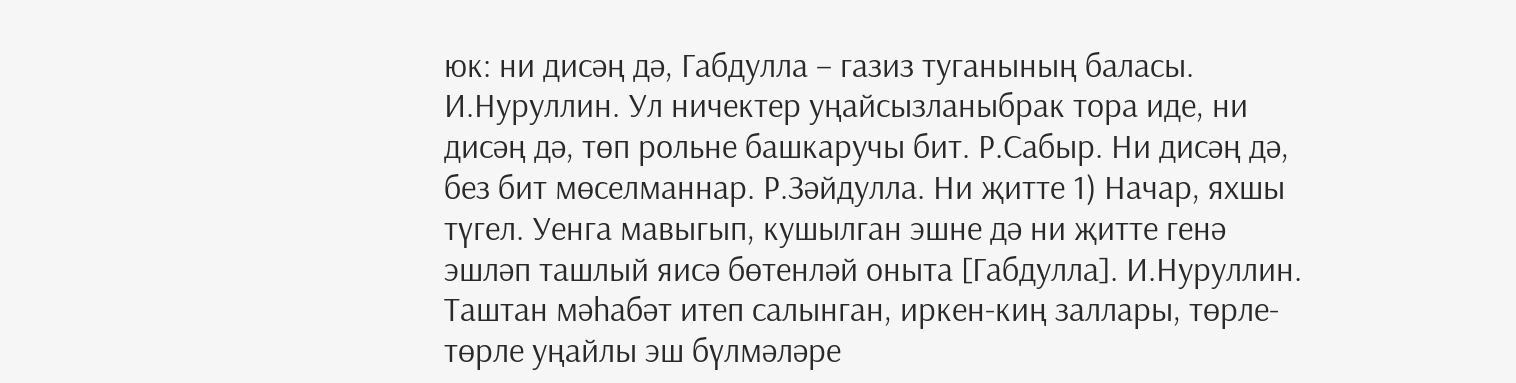юк: ни дисәң дә, Габдулла – газиз туганының баласы. И.Нуруллин. Ул ничектер уңайсызланыбрак тора иде, ни дисәң дә, төп рольне башкаручы бит. Р.Сабыр. Ни дисәң дә, без бит мөселманнар. Р.Зәйдулла. Ни җитте 1) Начар, яхшы түгел. Уенга мавыгып, кушылган эшне дә ни җитте генә эшләп ташлый яисә бөтенләй оныта [Габдулла]. И.Нуруллин. Таштан мәһабәт итеп салынган, иркен-киң заллары, төрле-төрле уңайлы эш бүлмәләре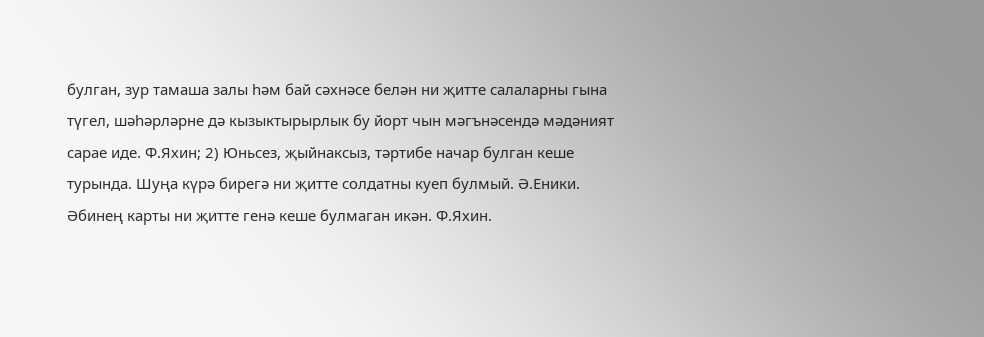булган, зур тамаша залы һәм бай сәхнәсе белән ни җитте салаларны гына түгел, шәһәрләрне дә кызыктырырлык бу йорт чын мәгънәсендә мәдәният сарае иде. Ф.Яхин; 2) Юньсез, җыйнаксыз, тәртибе начар булган кеше турында. Шуңа күрә бирегә ни җитте солдатны куеп булмый. Ә.Еники. Әбинең карты ни җитте генә кеше булмаган икән. Ф.Яхин.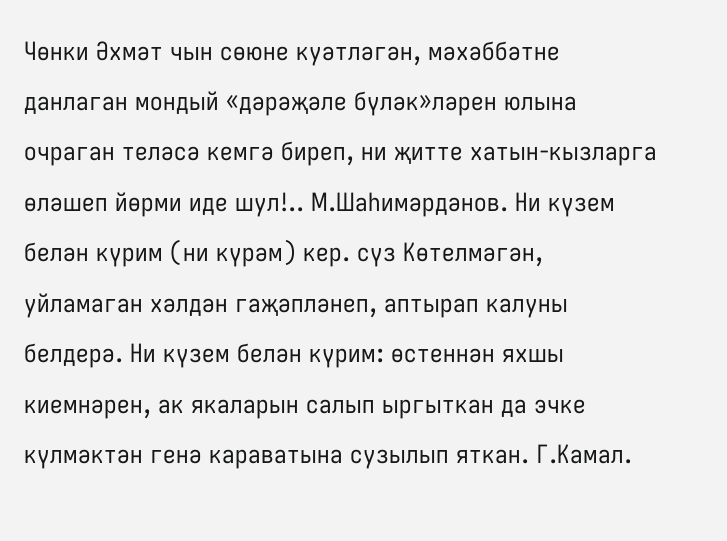Чөнки Əхмəт чын сөюне куəтлəгəн, мəхəббəтне данлаган мондый «дəрəҗəле бүлəк»лəрен юлына очраган телəсə кемгə биреп, ни җитте хатын-кызларга өлəшеп йөрми иде шул!.. М.Шаһимәрдәнов. Ни күзем белән күрим (ни күрәм) кер. сүз Көтелмәгән, уйламаган хәлдән гаҗәпләнеп, аптырап калуны белдерә. Ни күзем белән күрим: өстеннән яхшы киемнәрен, ак якаларын салып ыргыткан да эчке күлмәктән генә караватына сузылып яткан. Г.Камал.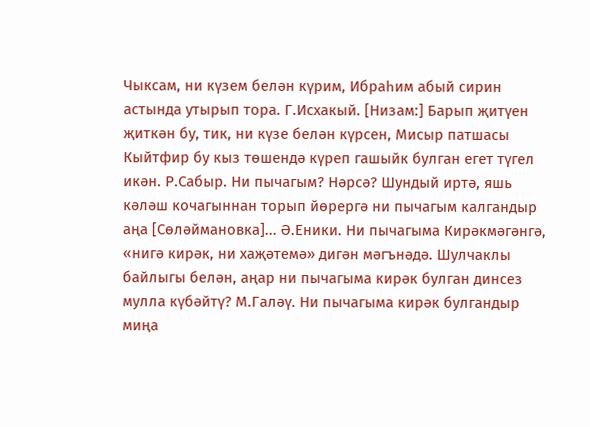Чыксам, ни күзем белән күрим, Ибраһим абый сирин астында утырып тора. Г.Исхакый. [Низам:] Барып җитүен җиткән бу, тик, ни күзе белән күрсен, Мисыр патшасы Кыйтфир бу кыз төшендә күреп гашыйк булган егет түгел икән. Р.Сабыр. Ни пычагым? Нәрсә? Шундый иртә, яшь кәләш кочагыннан торып йөрергә ни пычагым калгандыр аңа [Сөләймановка]... Ә.Еники. Ни пычагыма Кирәкмәгәнгә, «нигә кирәк, ни хаҗәтемә» дигән мәгънәдә. Шулчаклы байлыгы белән, аңар ни пычагыма кирәк булган динсез мулла күбәйтү? М.Галәү. Ни пычагыма кирәк булгандыр миңа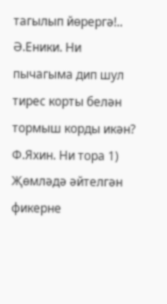тагылып йөрергә!.. Ә.Еники. Ни пычагыма дип шул тирес корты белән тормыш корды икән? Ф.Яхин. Ни тора 1) Җөмләдә әйтелгән фикерне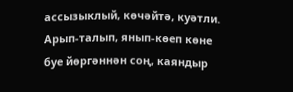ассызыклый, көчәйтә, куәтли. Арып-талып, янып-көеп көне буе йөргәннән соң, каяндыр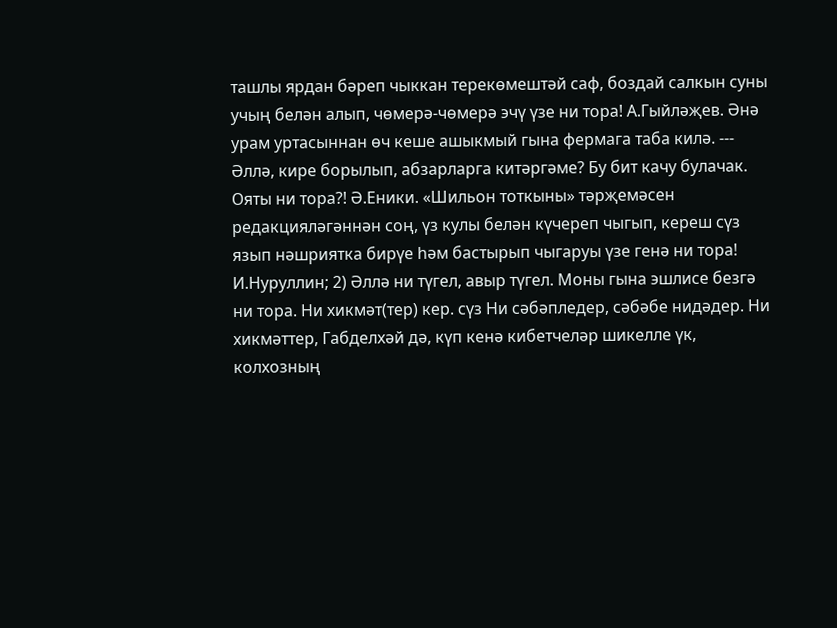ташлы ярдан бәреп чыккан терекөмештәй саф, боздай салкын суны учың белән алып, чөмерә-чөмерә эчү үзе ни тора! А.Гыйләҗев. Әнә урам уртасыннан өч кеше ашыкмый гына фермага таба килә. --- Әллә, кире борылып, абзарларга китәргәме? Бу бит качу булачак. Ояты ни тора?! Ә.Еники. «Шильон тоткыны» тәрҗемәсен редакцияләгәннән соң, үз кулы белән күчереп чыгып, кереш сүз язып нәшриятка бирүе һәм бастырып чыгаруы үзе генә ни тора! И.Нуруллин; 2) Әллә ни түгел, авыр түгел. Моны гына эшлисе безгә ни тора. Ни хикмәт(тер) кер. сүз Ни сәбәпледер, сәбәбе нидәдер. Ни хикмәттер, Габделхәй дә, күп кенә кибетчеләр шикелле үк, колхозның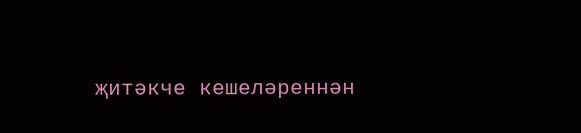җитәкче кешеләреннән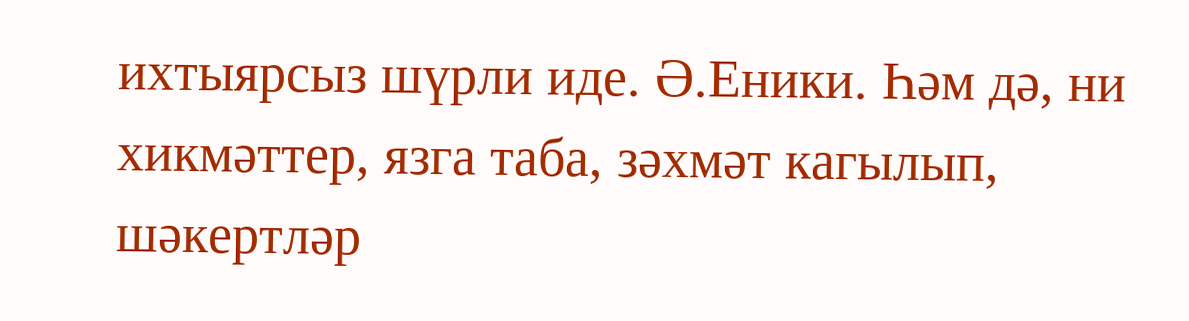ихтыярсыз шүрли иде. Ә.Еники. Һәм дә, ни хикмәттер, язга таба, зәхмәт кагылып, шәкертләр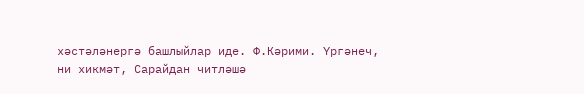хәстәләнергә башлыйлар иде. Ф.Кәрими. Үргәнеч, ни хикмәт, Сарайдан читләшә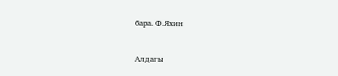бара. Ф.Яхин



Алдагы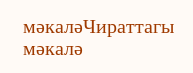мәкаләЧираттагы мәкалә